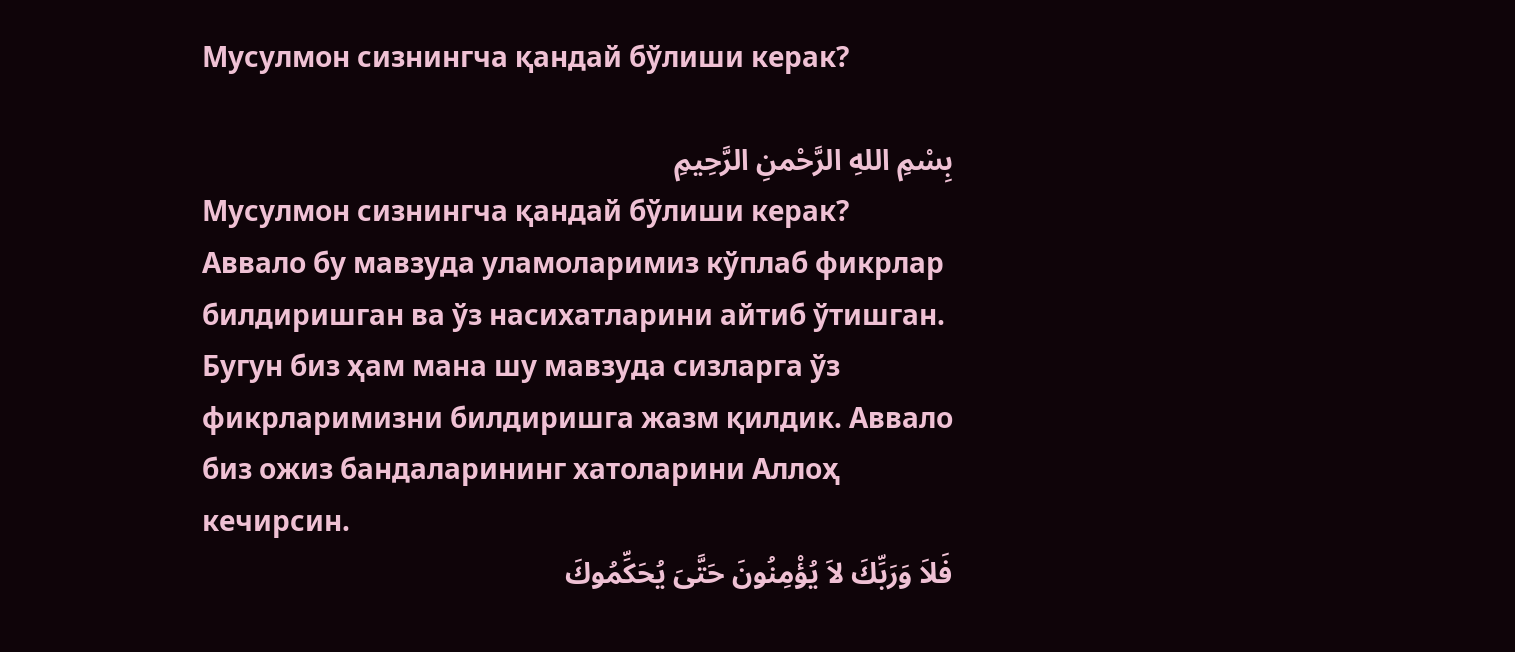Мусулмон сизнингча қандай бўлиши керак?

بِسْمِ اللهِ الرَّحْمنِ الرَّحِيمِ
Мусулмон сизнингча қандай бўлиши керак?
Аввало бу мавзуда уламоларимиз кўплаб фикрлар билдиришган ва ўз насихатларини айтиб ўтишган. Бугун биз ҳам мана шу мавзуда сизларга ўз фикрларимизни билдиришга жазм қилдик. Аввало биз ожиз бандаларининг хатоларини Аллоҳ кечирсин.
فَلاَ وَرَبِّكَ لاَ يُؤْمِنُونَ حَتَّىَ يُحَكِّمُوكَ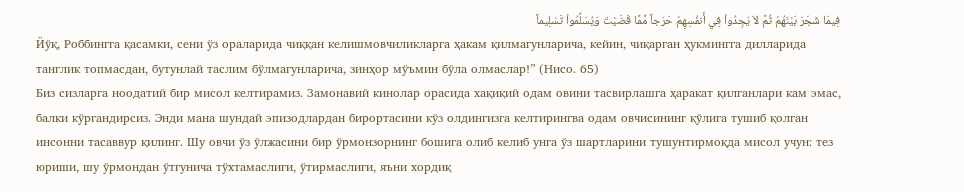فِيمَا شَجَرَ بَيْنَهُمْ ثُمَّ لاَ يَجِدُواْ فِي أَنفُسِهِمْ حَرَجاً مِّمَّا قَضَيْتَ وَيُسَلِّمُواْ تَسْلِيماً
Йўқ, Роббингга қасамки, сени ўз ораларида чиққан келишмовчиликларга ҳакам қилмагунларича, кейин, чиқарган ҳукмингга дилларида танглик топмасдан, бутунлай таслим бўлмагунларича, зинҳор мўъмин бўла олмаслар!” (Нисо. 65)
Биз сизларга ноодатий бир мисол келтирамиз. Замонавий кинолар орасида хақиқий одам овини тасвирлашга ҳаракат қилганлари кам эмас, балки кўргандирсиз. Энди мана шундай эпизодлардан бирортасини кўз олдингизга келтирингва одам овчисининг қўлига тушиб қолган инсонни тасаввур қилинг. Шу овчи ўз ўлжасини бир ўрмонзорнинг бошига олиб келиб унга ўз шартларини тушунтирмоқда мисол учун: тез юриши, шу ўрмондан ўтгунича тўхтамаслиги, ўтирмаслиги, яъни хордиқ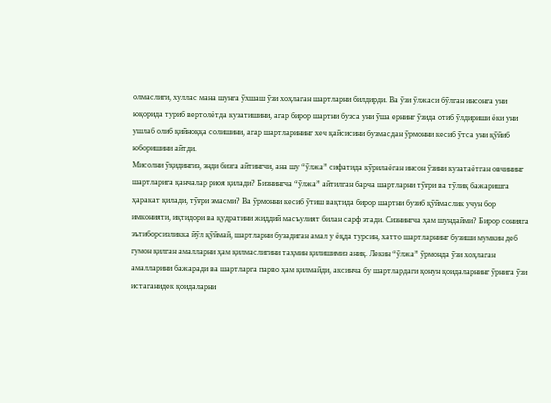олмаслиги, хуллас мана шунга ўхшаш ўзи хоҳлаган шартларни билдирди. Ва ўзи ўлжаси бўлган инсонга уни юқорида туриб вертолётда кузатишини, агар бирор шартни бузса уни ўша ернинг ўзида отиб ўлдириши ёки уни ушлаб олиб қийноққа солишини, агар шартларининг хеч қайсисини бузмасдан ўрмонни кесиб ўтса уни қўйиб юборишини айтди.
Мисолни ўқидингиз, энди бизга айтингчи, ана шу “ўлжа” сифатида кўрилаёган инсон ўзини кузатаётган овчининг шартларига қанчалар риоя қилади? Бизнингча “ўлжа” айтилган барча шартларни тўғри ва тўлиқ бажаришга ҳаракат қилади, тўғри эмасми? Ва ўрмонни кесиб ўтиш вақтида бирор шартни бузиб қўймаслик учун бор имконияти, иқтидори ва қудратини жиддий масъулият билан сарф этади. Сизнингча ҳам шундайми? Бирор сонияга эътиборсизликка йўл қўймай, шартларни бузадиган амал у ёқда турсин, хатто шартларнинг бузиши мумкин деб гумон қилган амалларни ҳам қилмаслигини таҳмин қилишимиз аниқ. Лекин “ўлжа” ўрмонда ўзи хоҳлаган амалларини бажаради ва шартларга парво ҳам қилмайди, аксинча бу шартлардаги қонун қоидаларнинг ўрнига ўзи истаганидек қоидаларни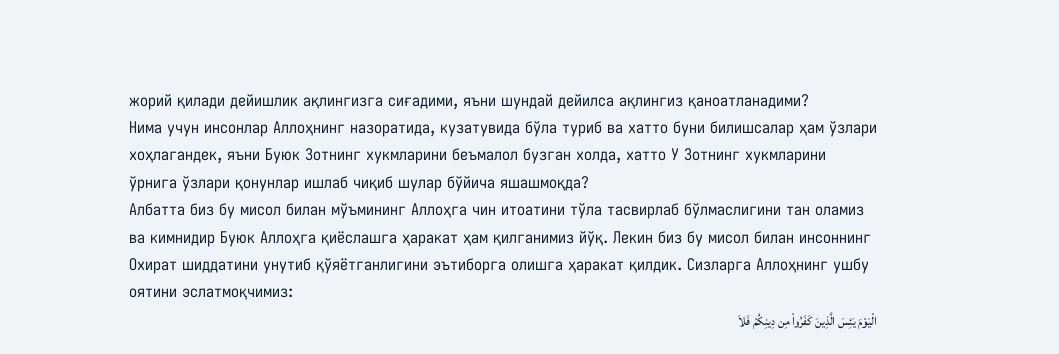жорий қилади дейишлик ақлингизга сиғадими, яъни шундай дейилса ақлингиз қаноатланадими?
Нима учун инсонлар Аллоҳнинг назоратида, кузатувида бўла туриб ва хатто буни билишсалар ҳам ўзлари хоҳлагандек, яъни Буюк Зотнинг хукмларини беъмалол бузган холда, хатто У Зотнинг хукмларини ўрнига ўзлари қонунлар ишлаб чиқиб шулар бўйича яшашмоқда?
Албатта биз бу мисол билан мўъмининг Аллоҳга чин итоатини тўла тасвирлаб бўлмаслигини тан оламиз ва кимнидир Буюк Аллоҳга қиёслашга ҳаракат ҳам қилганимиз йўқ. Лекин биз бу мисол билан инсоннинг Охират шиддатини унутиб қўяётганлигини эътиборга олишга ҳаракат қилдик. Сизларга Аллоҳнинг ушбу оятини эслатмоқчимиз:
الْيَوْمَ يَئِسَ الَّذِينَ كَفَرُواْ مِن دِينِكُمْ فَلاَ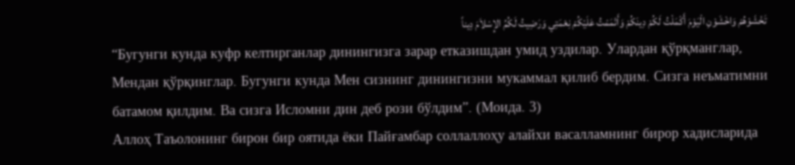تَخْشَوْهُمْ وَاخْشَوْنِ الْيَوْمَ أَكْمَلْتُ لَكُمْ دِينَكُمْ وَأَتْمَمْتُ عَلَيْكُمْ نِعْمَتِي وَرَضِيتُ لَكُمُ الإِسْلاَمَ دِيناً
“Бугунги кунда куфр келтирганлар динингизга зарар етказишдан умид уздилар. Улардан қўрқманглар, Мендан қўрқинглар. Бугунги кунда Мен сизнинг динингизни мукаммал қилиб бердим. Сизга неъматимни батамом қилдим. Ва сизга Исломни дин деб рози бўлдим”. (Моида. 3)
Аллоҳ Таъолонинг бирон бир оятида ёки Пайғамбар соллаллоҳу алайхи васалламнинг бирор хадисларида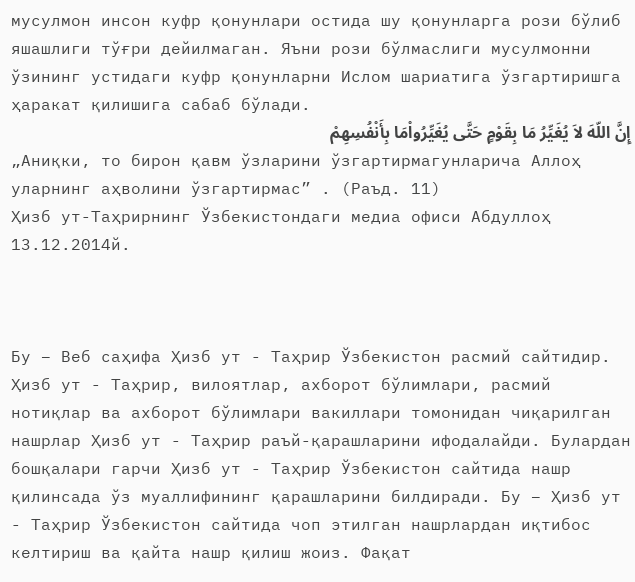мусулмон инсон куфр қонунлари остида шу қонунларга рози бўлиб яшашлиги тўғри дейилмаган. Яъни рози бўлмаслиги мусулмонни ўзининг устидаги куфр қонунларни Ислом шариатига ўзгартиришга ҳаракат қилишига сабаб бўлади.
إِنَّ اللّهَ لاَ يُغَيِّرُ مَا بِقَوْمٍ حَتَّى يُغَيِّرُواْمَا بِأَنْفُسِهِمْ
„Аниқки, то бирон қавм ўзларини ўзгартирмагунларича Аллоҳ уларнинг аҳволини ўзгартирмас” . (Раъд. 11)
Ҳизб ут-Таҳрирнинг Ўзбекистондаги медиа офиси Абдуллоҳ
13.12.2014й.



Бу – Веб саҳифа Ҳизб ут - Таҳрир Ўзбекистон расмий сайтидир. Ҳизб ут - Таҳрир, вилоятлар, ахборот бўлимлари, расмий нотиқлар ва ахборот бўлимлари вакиллари томонидан чиқарилган нашрлар Ҳизб ут - Таҳрир раъй-қарашларини ифодалайди. Булардан бошқалари гарчи Ҳизб ут - Таҳрир Ўзбекистон сайтида нашр қилинсада ўз муаллифининг қарашларини билдиради. Бу – Ҳизб ут - Таҳрир Ўзбекистон сайтида чоп этилган нашрлардан иқтибос келтириш ва қайта нашр қилиш жоиз. Фақат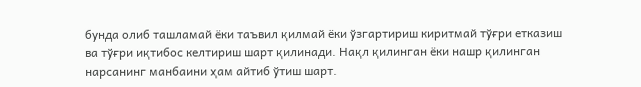бунда олиб ташламай ёки таъвил қилмай ёки ўзгартириш киритмай тўғри етказиш ва тўғри иқтибос келтириш шарт қилинади. Нақл қилинган ёки нашр қилинган нарсанинг манбаини ҳам айтиб ўтиш шарт.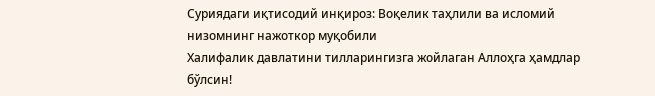Суриядаги иқтисодий инқироз: Воқелик таҳлили ва исломий низомнинг нажоткор муқобили
Халифалик давлатини тилларингизга жойлаган Аллоҳга ҳамдлар бўлсин!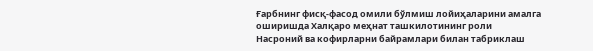Ғарбнинг фисқ-фасод омили бўлмиш лойиҳаларини амалга оширишда Халқаро меҳнат ташкилотининг роли
Насроний ва кофирларни байрамлари билан табриклаш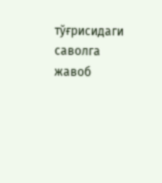тўғрисидаги саволга жавоб